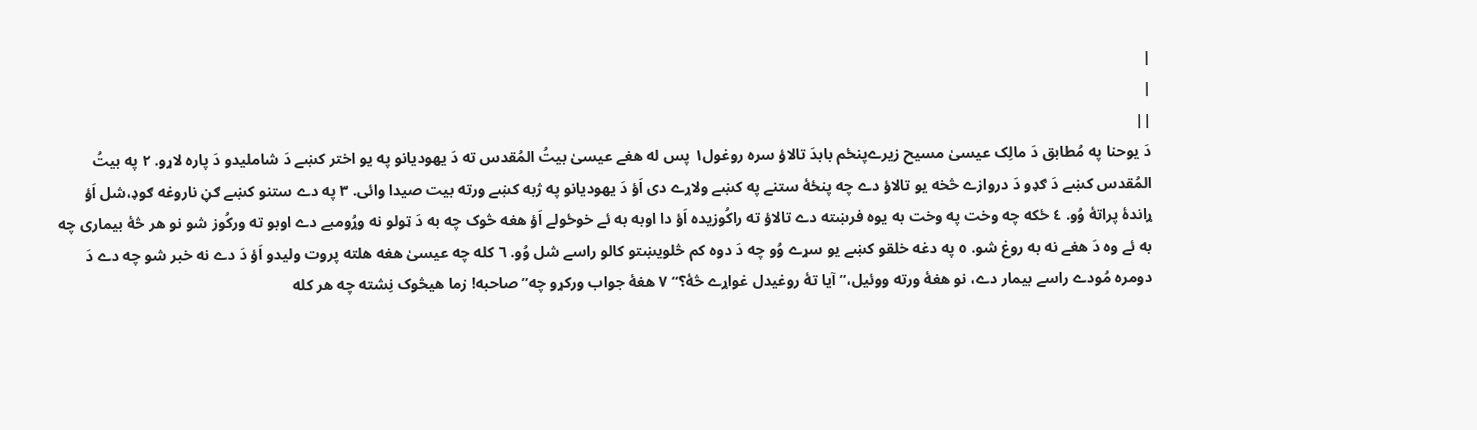|
|
||
دَ يوحنا په مُطابق دَ مالِک عيسىٰ مسيح زيرےپنځم بابدَ تالاؤ سره روغول١ پس له هغے عيسىٰ بيتُ المُقدس ته دَ يهوديانو په يو اختر کښے دَ شامليدو دَ پاره لاړو. ٢ په بيتُ المُقدس کښے دَ ګډو دَ دروازے څخه يو تالاؤ دے چه پنځۀ ستنے په کښے ولاړے دى اَؤ دَ يهوديانو په ژبه کښے ورته بيت صيدا وائى. ٣ په دے ستنو کښے ګڼ ناروغه ګوډ،شل اَؤ ړاندۀ پراتۀ وُو. ٤ ځکه چه وخت په وخت به يوه فرښته دے تالاؤ ته راکُوزيده اَؤ دا اوبه به ئے خوځولے اَؤ هغه څوک چه به دَ ټولو نه وړُومبے دے اوبو ته ورکُوز شو نو هر څۀ بيمارى چه به ئے وه دَ هغے نه به روغ شو. ٥ په دغه خلقو کښے يو سړے وُو چه دَ دوه کم څلويښتو کالو راسے شل وُو. ٦ کله چه عيسىٰ هغه هلته پروت وليدو اَؤ دَ دے نه خبر شو چه دے دَ دومره مُودے راسے بيمار دے، نو هغۀ ورته ووئيل،”آيا تۀ روغيدل غواړے څۀ؟“ ٧ هغۀ جواب ورکړو چه”صاحبه! زما هيڅوک نِشته چه هر کله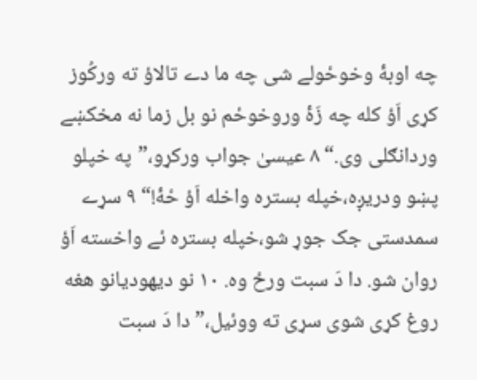چه اوبۀ وخوځولے شى چه ما دے تالاؤ ته ورکُوز کړى اَؤ کله چه زَۀ وروخوځم نو بل زما نه مخکښے وردانګلى وى.“ ٨ عيسىٰ جواب ورکړو،”په خپلو پښو ودريږه،خپله بستره واخله اَؤ ځۀ!“ ٩ سړے سمدستى جک جوړ شو،خپله بستره ئے واخسته اَؤ روان شو. دا دَ سبت ورځ وه. ١٠ نو ديهوديانو هغه روغ کړى شوى سړى ته ووئيل،”دا دَ سبت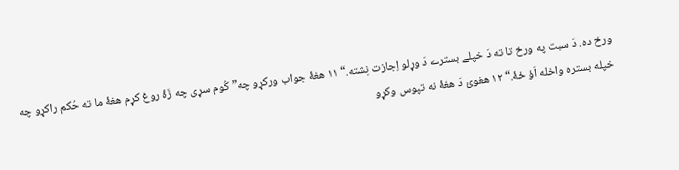ورځ ده. دَ سبت په ورځ تا ته دَ خپلے بسترے دَ وړلو اِجازت نِشته.“ ١١ هغۀ جواب ورکړو چه”کُوم سړى چه زَۀ روغ کړم هغۀ ما ته حُکم راکړو چه خپله بستره واخله اَؤ ځۀ.“ ١٢ هغوئ دَ هغۀ نه تپوس وکړو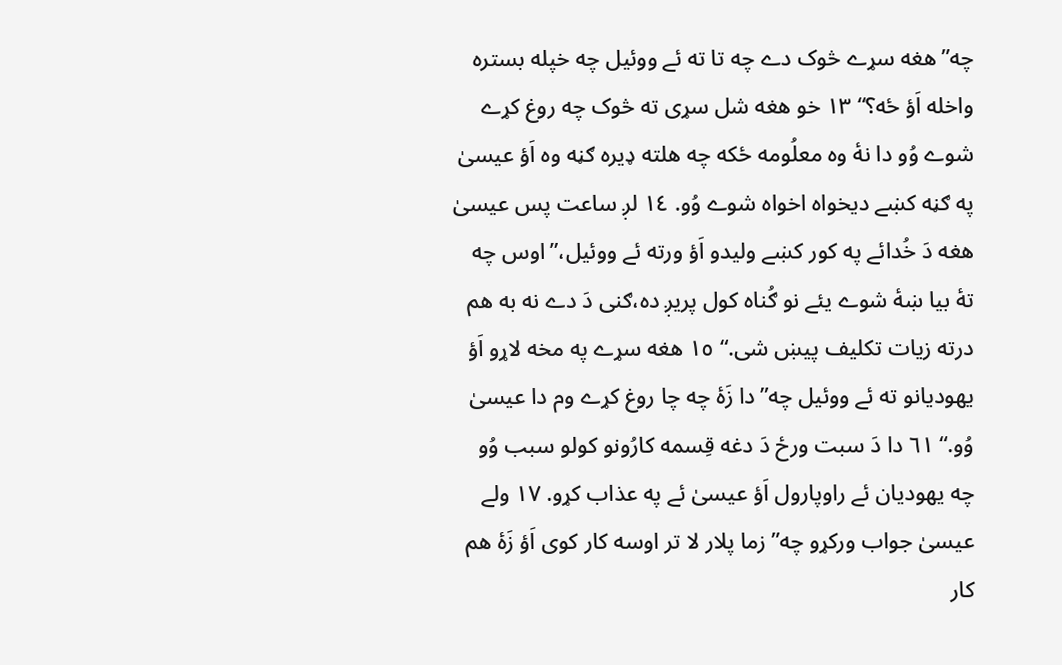چه”هغه سړے څوک دے چه تا ته ئے ووئيل چه خپله بستره واخله اَؤ ځه؟“ ١٣ خو هغه شل سړى ته څوک چه روغ کړے شوے وُو دا نۀ وه معلُومه ځکه چه هلته ډيره ګڼه وه اَؤ عيسىٰ په ګڼه کښے ديخواه اخواه شوے وُو. ١٤ لږ ساعت پس عيسىٰ هغه دَ خُدائے په کور کښے وليدو اَؤ ورته ئے ووئيل،”اوس چه تۀ بيا ښۀ شوے يئے نو ګُناه کول پريږ ده،ګنى دَ دے نه به هم درته زيات تکليف پيښ شى.“ ١٥ هغه سړے په مخه لاړو اَؤ يهوديانو ته ئے ووئيل چه”دا زَۀ چه چا روغ کړے وم دا عيسىٰ وُو.“ ٦١ دا دَ سبت ورځ دَ دغه قِسمه کارُونو کولو سبب وُو چه يهوديان ئے راوپارول اَؤ عيسىٰ ئے په عذاب کړو. ١٧ ولے عيسىٰ جواب ورکړو چه”زما پلار لا تر اوسه کار کوى اَؤ زَۀ هم کار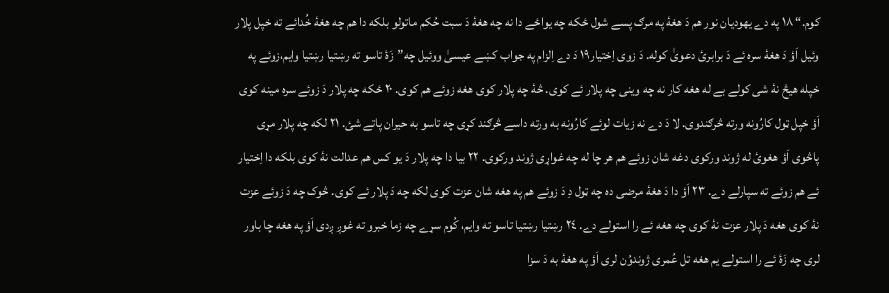کوم.“ ١٨ په دے يهوديان نور هم دَ هغۀ په مرګ پسے شول ځکه چه يواځے دا نه چه هغۀ دَ سبت حُکم ماتولو بلکه دا هم چه هغۀ خُدائے ته خپل پلار وئيل اَؤ دَ هغۀ سره ئے دَ برابرئ دعوىٰ کوله. دَ زوى اِختيار١٩ دَ دے اِلزام په جواب کښے عيسىٰ ووئيل چه”زَۀ تاسو ته رښتيا رښتيا وايم،زوئے په خپله هيڅ نۀ شى کولے بے له هغه کار نه چه وينى چه پلار ئے کوى. څۀ چه پلار کوى هغه زوئے هم کوى. ٢٠ ځکه چه پلار دَ زوئے سره مينه کوى اَؤ خپل ټول کارُونه ورته څرګندوى. لا دَ دے نه زيات لوئے کارُونه به ورته داسے څرګند کړى چه تاسو به حيران پاتے شئ. ٢١ لکه چه پلار مړى پاڅوى اَؤ هغوئ له ژوند ورکوى دغه شان زوئے هم هر چا له چه غواړى ژوند ورکوى. ٢٢ بيا دا چه پلار دَ يو کس هم عدالت نۀ کوى بلکه دا اِختيار ئے هم زوئے ته سپارلے دے. ٢٣ اَؤ دا دَ هغۀ مرضى ده چه ټول دِ دَ زوئے هم په هغه شان عزت کوى لکه چه دَ پلار ئے کوى. څوک چه دَ زوئے عزت نۀ کوى هغه دَ پلار عزت نۀ کوى چه هغه ئے را استولے دے. ٢٤ رښتيا رښتيا تاسو ته وايم، کُوم سړے چه زما خبرو ته غوږ ږدى اَؤ په هغه چا باور لرى چه زَۀ ئے را استولے يم هغه تل عُمرى ژوندوُن لرى اَؤ په هغۀ به دَ سزا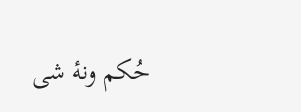حُکم ونۀ شى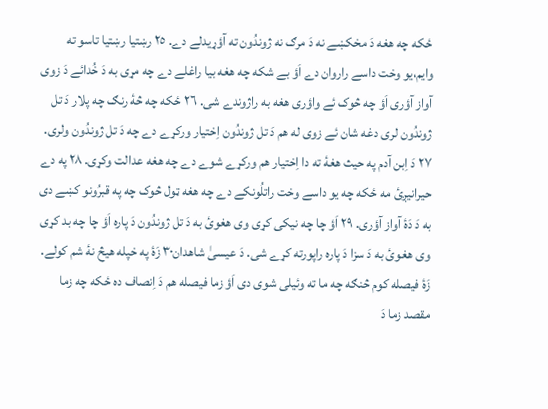ځکه چه هغه دَ مخکښے نه دَ مرګ نه ژوندُون ته آؤړيدلے دے. ٢٥ رښتيا رښتيا تاسو ته وايم،يو وخت داسے راروان دے اَؤ بے شکه چه هغه بيا راغلے دے چه مړى به دَ خُدائے دَ زوى آواز آؤرى اَؤ چه څوک ئے واؤرى هغه به راژوندے شى. ٢٦ ځکه چه څۀ رنګ چه پلار دَ تل ژوندُون لرى دغه شان ئے زوى له هم دَ تل ژوندُون اِختيار ورکړے دے چه دَ تل ژوندُون ولرى. ٢٧ دَ اِبن آدم په حيث هغۀ ته دا اِختيار هم ورکړے شوے دے چه هغه عدالت وکړى. ٢٨ په دے حيرانيږئ مه ځکه چه يو داسے وخت راتلُونکے دے چه هغه ټول څوک چه په قبرُونو کښے دى به دَ دَۀ آواز آؤرى. ٢٩ اَؤ چا چه نيکى کړى وى هغوئ به دَ تل ژوندُون دَ پاره اَؤ چا چه بد کړى وى هغوئ به دَ سزا دَ پاره راپورته کړے شى. دَ عيسىٰ شاهدان٣٠ زَۀ په خپله هيڅ نۀ شم کولے. زَۀ فيصله کوم څنګه چه ما ته وئيلى شوى دى اَؤ زما فيصله هم دَ اِنصاف ده ځکه چه زما مقصد زما دَ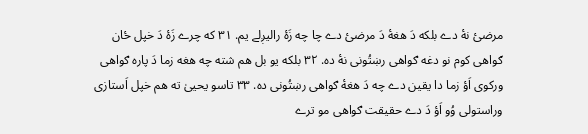مرضئ نۀ دے بلکه دَ هغۀ دَ مرضئ دے چا چه زَۀ راليږلے يم. ٣١ که چرے زَۀ دَ خپل ځان ګواهى کوم نو دغه ګواهى رښتُونى نۀ ده. ٣٢ بلکه يو بل هم شته چه هغه زما دَ پاره ګواهى ورکوى اَؤ زما دا يقين دے چه دَ هغۀ ګواهى رښتُونى ده. ٣٣ تاسو يحيىٰ ته هم خپل اَستازى وراستولى وُو اَؤ دَ دے حقيقت ګواهى مو ترے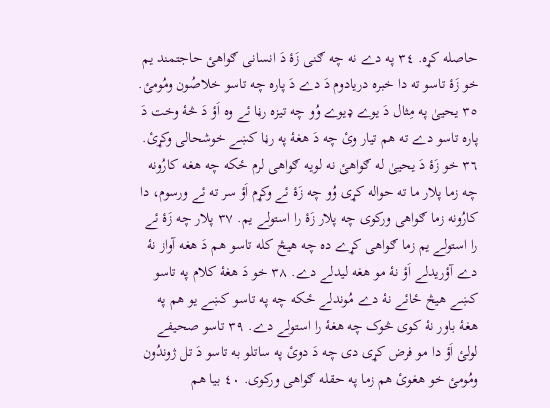حاصله کړه. ٣٤ په دے نه چه ګنى زَۀ دَ انسانى ګواهئ حاجتمند يم خو زَۀ تاسو ته دا خبره دريادوم دَ دے دَ پاره چه تاسو خلاصُون ومُومئ. ٣٥ يحيىٰ په مِثال دَ يوے ډيوے وُو چه تيزه رڼا ئے وه اَؤ دَ څۀ وخت دَ پاره تاسو دے ته هم تيار وئ چه دَ هغۀ په رڼا کښے خوشحالى وکړئ. ٣٦ خو زَۀ دَ يحيىٰ له ګواهئ نه لويه ګواهى لرم ځکه چه هغه کارُونه چه زما پلار ما ته حواله کړى وُو چه زَۀ ئے وکړم اَؤ سر ته ئے ورسوم، دا کارُونه زما ګواهى ورکوى چه پلار زَۀ را استولے يم. ٣٧ پلار چه زَۀ ئے را استولے يم زما ګواهى کړے ده چه هيڅ کله تاسو هم دَ هغه آواز نۀ دے آؤريدلے اَؤ نۀ مو هغه ليدلے دے. ٣٨ خو دَ هغۀ کلام په تاسو کښے هيڅ ځائے نۀ دے مُوندلے ځکه چه په تاسو کښے يو هم په هغۀ باور نۀ کوى څوک چه هغۀ را استولے دے. ٣٩ تاسو صحيفے لولئ اَؤ دا مو فرض کړى دى چه دَ دوئ په ساتلو به تاسو دَ تل ژوندُون ومُومئ خو هغوئ هم زما په حقله ګواهى ورکوى. ٤٠ بيا هم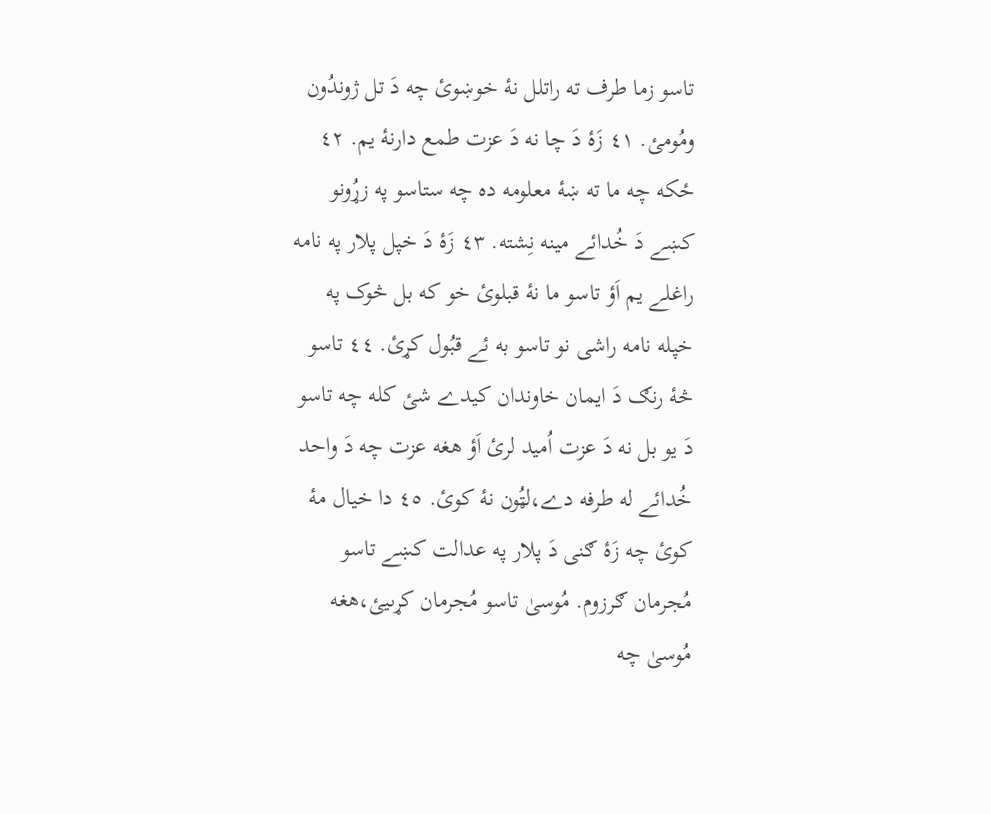تاسو زما طرف ته راتلل نۀ خوښوئ چه دَ تل ژوندُون ومُومئ. ٤١ زَۀ دَ چا نه دَ عزت طمع دارنۀ يم. ٤٢ ځکه چه ما ته ښۀ معلومه ده چه ستاسو په زړُونو کښے دَ خُدائے مينه نِشته. ٤٣ زَۀ دَ خپل پلار په نامه راغلے يم اَؤ تاسو ما نۀ قبلوئ خو که بل څوک په خپله نامه راشى نو تاسو به ئے قبُول کړئ. ٤٤ تاسو څۀ رنګ دَ ايمان خاوندان کيدے شئ کله چه تاسو دَ يو بل نه دَ عزت اُميد لرئ اَؤ هغه عزت چه دَ واحد خُدائے له طرفه دے،لټُون نۀ کوئ. ٤٥ دا خيال مۀ کوئ چه زَۀ ګنى دَ پلار په عدالت کښے تاسو مُجرمان ګرزوم. مُوسىٰ تاسو مُجرمان کړىيئ،هغه مُوسىٰ چه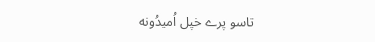تاسو پرے خپل اُميدُونه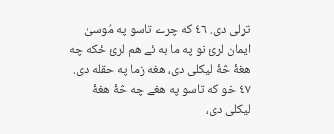تړلى دى. ٤٦ که چرے تاسو په مُوسىٰ ايمان لرئ نو په ما به ئے هم لرئ ځکه چه هغۀ څۀ ليکلى دى، هغه زما په حقله دى. ٤٧ خو که تاسو په هغے چه څۀ هغۀ ليکلى دى،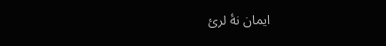ايمان نۀ لرئ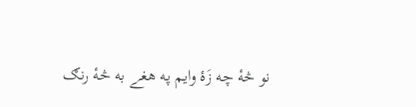نو څۀ چه زَۀ وايم په هغے به څۀ رنګ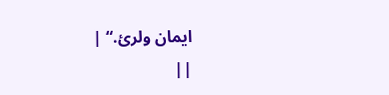ايمان ولرئ.“ |
||